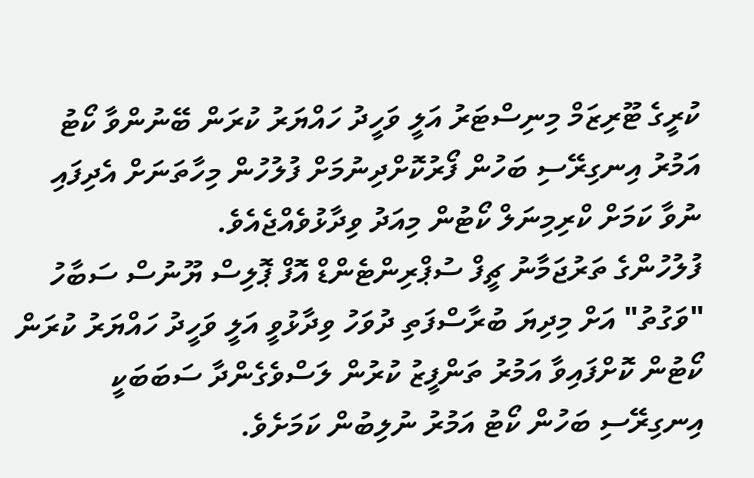ކުރީގެ ޓޫރިޒަމް މިނިސްޓަރު އަލީ ވަހީދު ހައްޔަރު ކުރަން ބޭނުންވާ ކޯޓު އަމުރު އިނގިރޭސި ބަހުން ފޯރުކޮށްދިނުމަށް ފުލުހުން މިހާތަނަށް އެދިފައި ނުވާ ކަމަށް ކްރިމިނަލް ކޯޓުން މިއަދު ވިދާޅުވެއްޖެއެވެ.
ފުލުހުންގެ ތަރުޖަމާނު ޗީފް ސުޕްރިންޓެންޑް އޮފް ޕޮލިސް ޔޫނުސް ސަބާހު "ވަގުތު" އަށް މިދިޔަ ބުރާސްފަތި ދުވަހު ވިދާޅުވީ އަލީ ވަހީދު ހައްޔަރު ކުރަން ކޯޓުން ކޮށްފައިވާ އަމުރު ތަންފީޒު ކުރުން ލަސްވެގެންދާ ސަބަބަކީ އިނގިރޭސި ބަހުން ކޯޓު އަމުރު ނުލިބުން ކަމަށެވެ.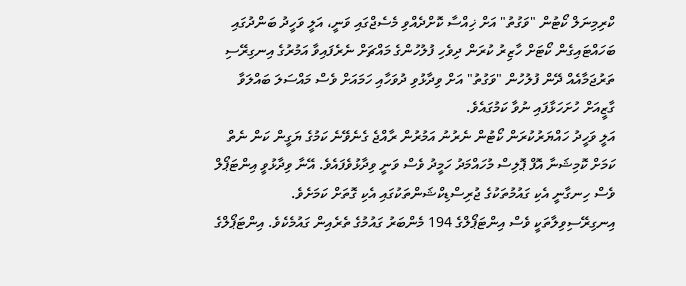ކްރިމިނަލް ކޯޓުން "ވަގުތު" އަށް ޚިއްސާ ކޮށްދެއްވި މެސެޖްގައި ވަނީ، އަލީ ވަހީދު ބަންދުގައި ބަހައްޓައިގެން ކޯޓަށް ހާޒިރު ކުރަން ދިވެހި ފުލުހުންގެ މައްޗަށް ނެރެފައިވާ އަމުރުގެ އިނގިރޭސި ތަރުޖަމާއެއް ދޭން ފުލުހުން "ވަގުތު" އަށް ވިދާޅުވި ދުވަހާއި ހަމައަށް ވެސް މައްސަލަ ބައްލަވާ ގާޒީއަށް ހުށަހަޅާފައި ނުވާ ކަމުގައެވެ.
އަލީ ވަހީދު ހައްޔަރުކުރަން ކޯޓުން ނެރުނު އަމުރުން ރާއްޖެ ގެނެވޭނެ ކަމުގެ ޔަގީން ކަން ނެތް ކަމަށް ކޮމިޝަނާ އޮފް ޕޮލިސް މުހައްމަދު ހަމީދު ވެސް ވަނީ ވިދާޅުވެފައެވެ. އޭނާ ވިދާޅުވީ އިންޓަޕޯލް ވެސް ހިނގާނީ އެކި ގައުމުތަކުގެ ޖުރިސްޑިކްޝަންތަކުގައި އެކި ގޮތަށް ކަމަށެވެ.
އިނގިރޭސިވިލާތަކީ ވެސް އިންޓަޕޯލްގެ 194 މެންބަރު ގައުމުގެ ތެރެއިން ގައުމެކެވެ. އިންޓަޕޯލްގެ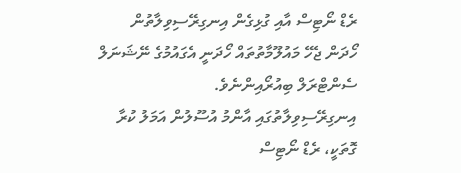ރެޑް ނޯޓިސް އާއި ގުޅިގެން އިނގިރޭސިވިލާތުން ހޯދަން ޖެހޭ މައުލޫމާތުތައް ހޯދަނީ އެގައުމުގެ ނޭޝަނަލް ސެންޓްރަލް ބިއުރޯއިންނެވެ.
އިނގިރޭސިވިލާތުގައި އާންމު އުސޫލުން އަމަލު ކުރާ ގޮތަކީ، ރެޑް ނޯޓިސް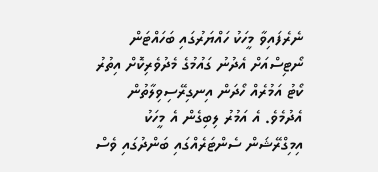ނެރެފައިވާ މީހަކު ހައްޔަރުގައި ބަހައްޓަން ނޯޓިސްއަށް އެދުނު ގައުމުގެ މެދުވެރިކޮށް އިތުރު ކޯޓު އަމުރެއް ހޯދަން އިނގިރޭސިވިލާތުން އެދުމެވެ. އެ އަމުރު ލިބިގެން އެ މީހަކު އިމިގްރޭޝަން ސެންޓަރެއްގައި ބަންދުގައި ވެސް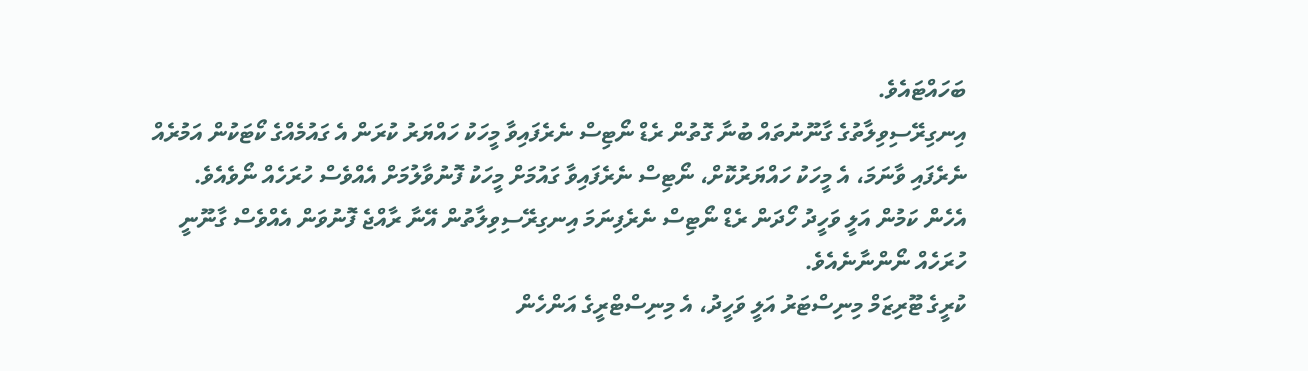ބަހައްޓައެވެ.
އިނގިރޭސިވިލާތުގެ ގާނޫނުތައް ބުނާ ގޮތުން ރެޑް ނޯޓިސް ނެރެފައިވާ މީހަކު ހައްޔަރު ކުރަން އެ ގައުމެއްގެ ކޯޓަކުން އަމުރެއް ނެރެފައި ވާނަމަ، އެ މީހަކު ހައްޔަރުކޮށް، ނޯޓިސް ނެރެފައިވާ ގައުމަށް މީހަކު ފޮނުވާލުމަށް އެއްވެސް ހުރަހެއް ނޯވެއެވެ.
އެހެން ކަމުން އަލީ ވަހީދު ހޯދަން ރެޑް ނޯޓިސް ނެރެފިނަމަ އިނގިރޭސިވިލާތުން އޭނާ ރާއްޖެ ފޮނުވަން އެއްވެސް ގާނޫނީ ހުރަހެއް ނޯންނާނެއެވެ.
ކުރީގެ ޓޫރިޒަމް މިނިސްޓަރު އަލީ ވަހީދު، އެ މިނިސްޓްރީގެ އަންހެން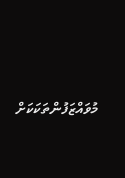މުވައްޒަފުންތަކަކަށް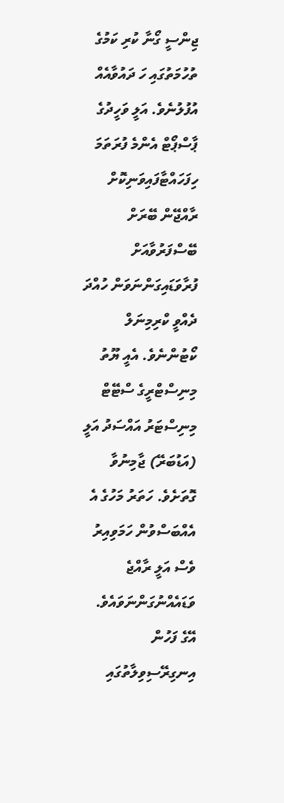ޖިންސީ ގޯނާ ކުރި ކަމުގެ ތުހުމަތުގައި ހަ ދައުވާއެއް އުފުލުނެވެ. އަލީ ވަހީދުގެ ޕާސްޕޯޓް އެންމެ ފުރަތަމަ ހިފަހައްޓާފައިވަނިކޮށް ރާއްޖޭން ބޭރަށް ބޭސްފަރުވާއަށް ފުރާވަޑައިގަންނަވަން ހުއްދަ ދެއްވީ ކްރިމިނަލް ކޯޓުންނެވެ. އެއީ ޔޫތު މިނިސްޓްރީގެ ސްޓޭޓް މިނިސްޓަރު އައްސަދު އަލީ (އަޑުބަރޭ) ޖާމިނުވާ ގޮތަށެވެ. ހަތަރު މަހުގެ އެ އެއްބަސްވުން ހަމަވިއިރު ވެސް އަލީ ރާއްޖެ ވަޑައެއްނުގަންނަވައެވެ.
އޭގެ ފަހުން އިނގިރޭސިވިލާތުގައި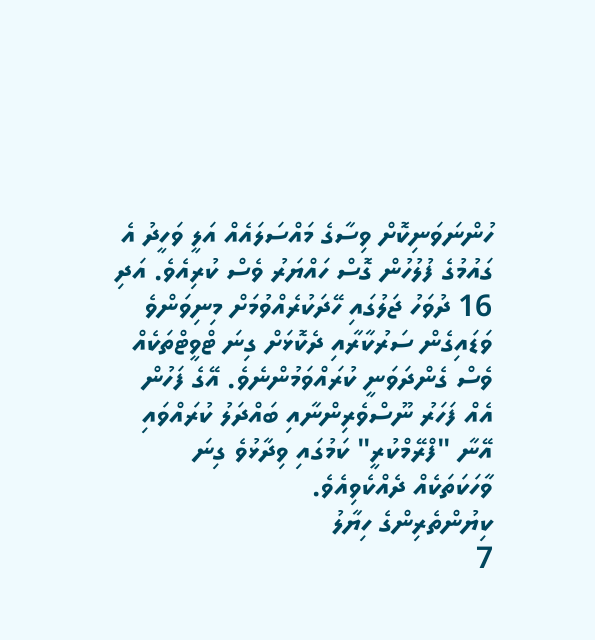ހުންނަވަނިކޮށް ވިސާގެ މައްސަލައެއް އަލީ ވަހީދު އެ ގައުމުގެ ފުލުހުން ގޮސް ހައްޔަރު ވެސް ކުރިއެވެ. އަދި 16 ދުވަހު ޖަލުގައި ހޭދަކުރެއްވުމަށް މިނިވަންވެ ވަޑައިގެން ސަރުކާރާއި ދެކޮޅަށް ގިނަ ޓްވީޓްތަކެއް ވެސް ގެންދަވަނީ ކުރައްވަމުންނެވެ. އޭގެ ފަހުން އެއް ފަހަރު ނޫސްވެރިންނާއި ބައްދަލު ކުރައްވައި އޭނާ "ފްރޭމްކުރީ" ކަމުގައި ވިދާޅުވެ ގިނަ ވާހަކަތަކެއް ދެއްކެވިއެވެ.
ކިޔުންތެރިންގެ ހިޔާލު
7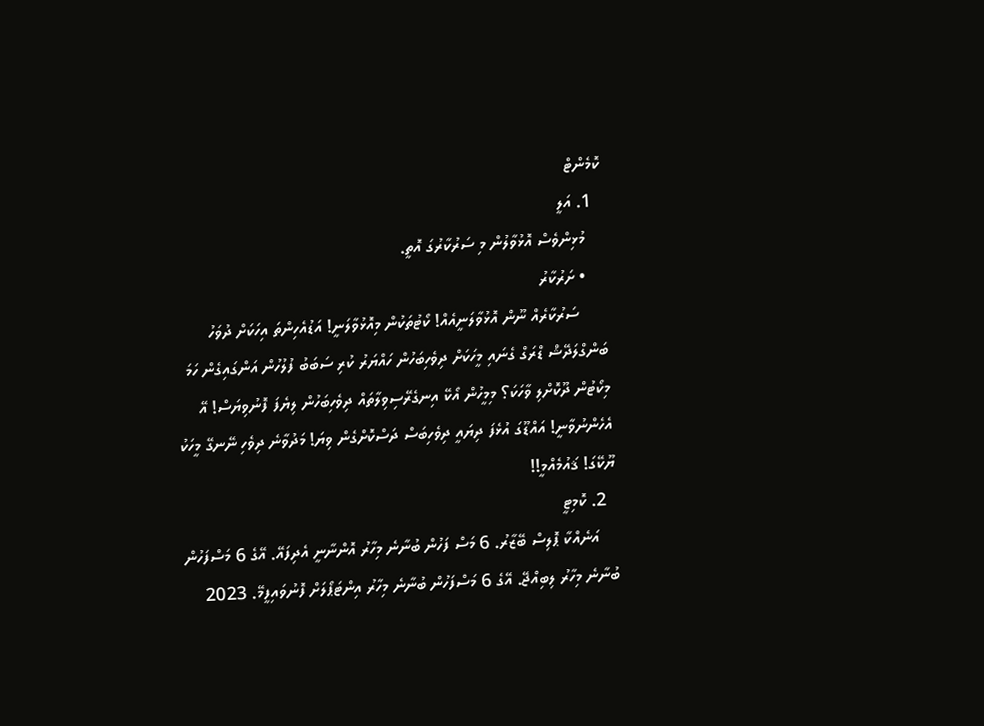ކޮމެންޓް
  1. އަލީ
    މުޅިންވެސް އޮޅުވާލުން މި ސަރުކާރުގަ އޮތީ.
    • ށަރުކާރު
      ސަރުކާރެއް ނޫން އޮޅުވާލަނީއެއް! ކޯޓުތަކުން މިއޮޅުވާލަނީ! އަޑުއެހިންތަ އިހަކަށް ދުވަހު ބަންގްލަދޭޝް ޑްރަގް ގެނައި މީހަކަށް ދިވެހިބަހުން ހައްޔަރު ކުރި ސަބަބު ފުލުހުން އަންގައިގެން ހަމަ މިކޯޓުން ދޫކޮށްލި ވާހަކަ؟ މިމީހުން އޯކޭ އިނގެރޭސިވިލާތައް ދިވެހިބަހުން ލިޔެފަ ފޮނުވިޔަސް! އޭ އެހެންނުވާނީ! އައްޑޫގަ އުޅެފަ ދިޔައީ ދިވެހިބަސް ދަސްކޮށްގެން ވިޔަ! މަދުވާނެ ދިވެހި ނޭނގޭ މީހަކު ޔޫކޭގަ! ޤައުމެއްމީ!!
  2. ކޮމިޓީ
    އަނެއްކާ ޕޮލިސް ބޭޒާރު. 6 މަސް ފަހުން ބުނާނެ މިހާރު އޮންނާނީ އެދިފައޭ. އޭގެ 6 މަސްފަހުން ބުނާނެ މިހާރު ލިބިއްޖޭ. އޭގެ 6 މަސްފަހުން ބުނާނެ މިހާރު އިންޓަޕޯލަށް ފޮނުވައިފީމޭ. 2023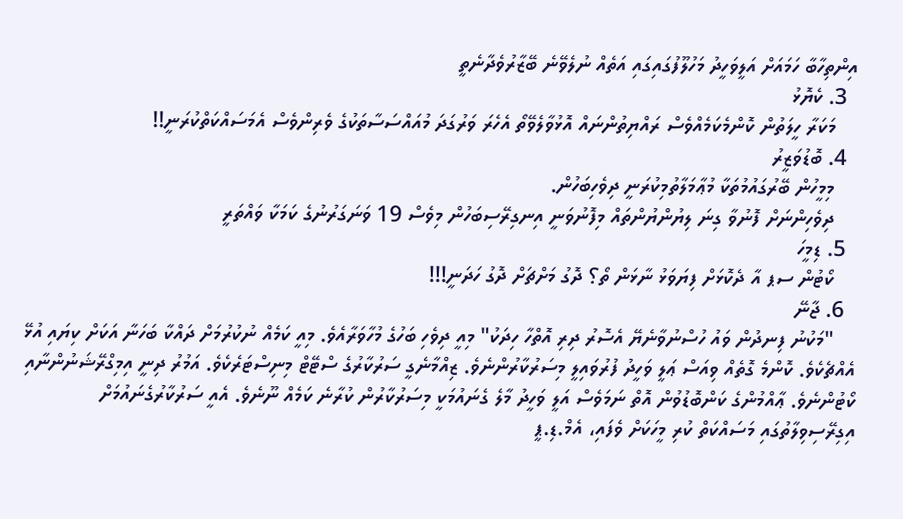އިންތިހާބާ ހަމައަށް އަލީވަހީދު މަހުލޫފުގައިގައި އަތެއް ނުލެވޭނެ ބޭޒާރުވެދާނެތީ
  3. ކެޔޮޅު
    މަކަރާ ހީލަތުން ކޮންމެކަމެއްވެސް ރައްޔިތުންނައް އޮޅުވާލެވޭތޯ އެހެރަ ވަރުގަދަ މުއައްސަސާތަކުގެ ވެރިންވެސް އެމަސައްކަތްކުރަނީ!!
  4. ބޮޑުވަޒީރު
    މިމީހުން ބޭރުގައުމުތަކާ މުޢާމަލާތުމިކުރަނީ ދިވެހިބަހުން.
    ދިވެހިންނަށް ފޮނުވާ ގިނަ ލިޔުންޔުންތައް މިފޮނުވަނީ އިނގިރޭސިބަހުން މިވެސް 19 ވަނަގަރުނުގެ ކަމަކާ ވައްތަރީ
  5. ޑިމީހަ
    ކޯޓުން ސޕ އާ ދެކޮޅަށް ފިޔަވަޅު ނާޅަން ތޯ؟ ދޮގު މަށްޗަށް ދޮގު ހަދަނީ!!!
  6. ޖާނޭ
    "މަކުނު ފިނދުން ވައު ހުސްނުވާނެޔޭ އެސޮރު ދިރި އޮތްހާ ހިދަކު" މިއީ ދިވެހި ބަހުގެ މުހާވަރާއެވެ. މިއީ ކަމެއް ނުކުރުމަށް ދައްކާ ބަހަނާ އަކަށް ކިޔައި އުޅޭ އެއްޗެކެވެ. ކޮންމެ ގޮތެއް ވިއަސް ޢަލީ ވަހީދު ފުރުވައިލީ މިސަރުކާރުންނެވެ. ޒިއްމާނެގީ ސަރުކާރުގެ ސްޓޭޓް މިނިސްޓަރެކެވެ. އަމުރު ދިނީ އިމިގްރޭޝަނުންނާއި ކޯޓުންނެވެ. ޢާއްމުންގެ ކަންބޮޑުވުން އޮތް ނަމަވެސް އަލީ ވަހީދު މާލެ ގެނައުމަކީ މިސަރުކާރުން ކުރާނެ ކަމެއް ނޫނެވެ. އެއީ ސަރުކާރުގެނައުމަށް އިގިރޭސިވިލާތުގައި މަސައްކަތް ކުރި މީހަކަށް ވެފައި، އެމް.ޑި.ޕީ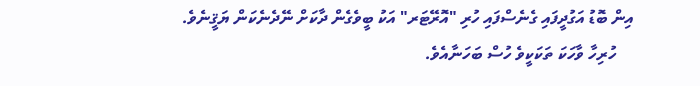އިން ބޮޑު އަގުދީފައި ގެނެސްފައި ހުރި "އޮރޭޓަރ" އަކު ބީވެގެން ދާކަށް ނޭދެނެކަން ޔަޤީނެވެ.
    ހުރިހާ ވާހަކަ ތަކަކީވެ ހުސް ބަހަނާއެވެ.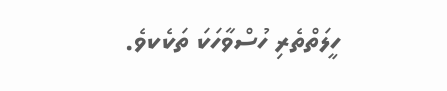ހީލަތްތެރި ހުސްވާހަކަ ތަކެކވެ.